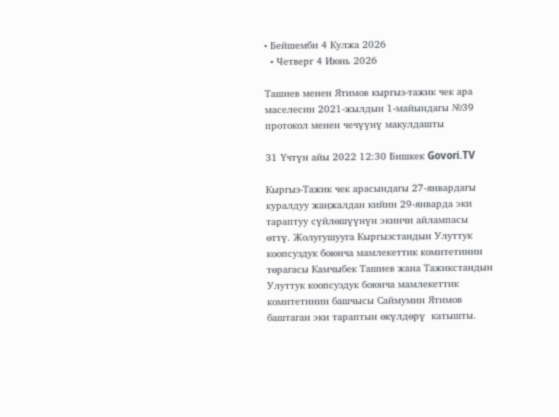• Бейшемби 4 Кулжа 2026
  • Четверг 4 Июнь 2026

Ташиев менен Ятимов кыргыз-тажик чек ара маселесин 2021-жылдын 1-майындагы №39 протокол менен чечүүнү макулдашты

31 Үчтүн айы 2022 12:30 Бишкек Govori.TV

Кыргыз-Тажик чек арасындагы 27-январдагы куралдуу жаңжалдан кийин 29-январда эки тараптуу сүйлөшүүнүн экинчи айлампасы өттү. Жолугушууга Кыргызстандын Улуттук коопсуздук боюнча мамлекеттик комитетинин төрагасы Камчыбек Ташиев жана Тажикстандын Улуттук коопсуздук боюнча мамлекеттик комитетинин башчысы Саймумин Ятимов баштаган эки тараптын өкүлдөрү  катышты.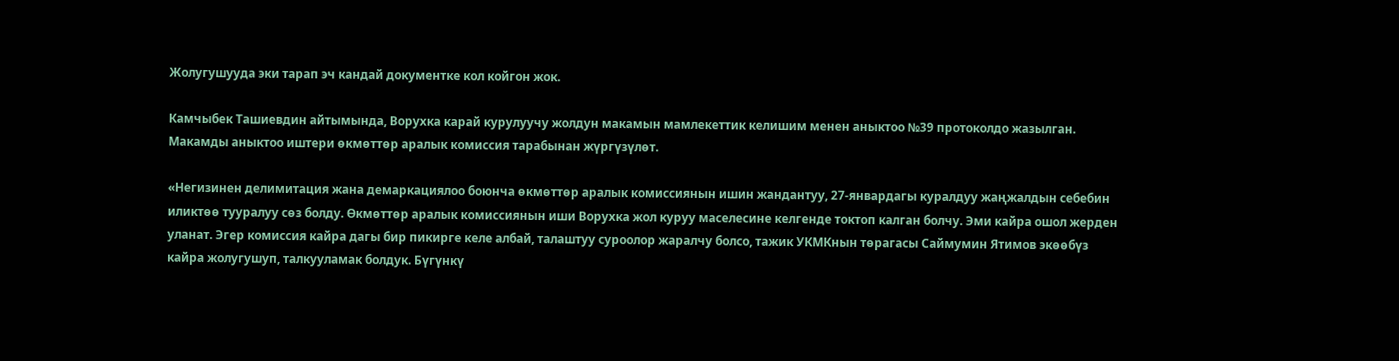Жолугушууда эки тарап эч кандай документке кол койгон жок.

Камчыбек Ташиевдин айтымында, Ворухка карай курулуучу жолдун макамын мамлекеттик келишим менен аныктоо №39 протоколдо жазылган. Макамды аныктоо иштери өкмөттөр аралык комиссия тарабынан жүргүзүлөт.

«Негизинен делимитация жана демаркациялоо боюнча өкмөттөр аралык комиссиянын ишин жандантуу, 27-январдагы куралдуу жаңжалдын себебин иликтөө тууралуу сөз болду. Өкмөттөр аралык комиссиянын иши Ворухка жол куруу маселесине келгенде токтоп калган болчу. Эми кайра ошол жерден уланат. Эгер комиссия кайра дагы бир пикирге келе албай, талаштуу суроолор жаралчу болсо, тажик УКМКнын төрагасы Саймумин Ятимов экөөбүз кайра жолугушуп, талкууламак болдук. Бүгүнкү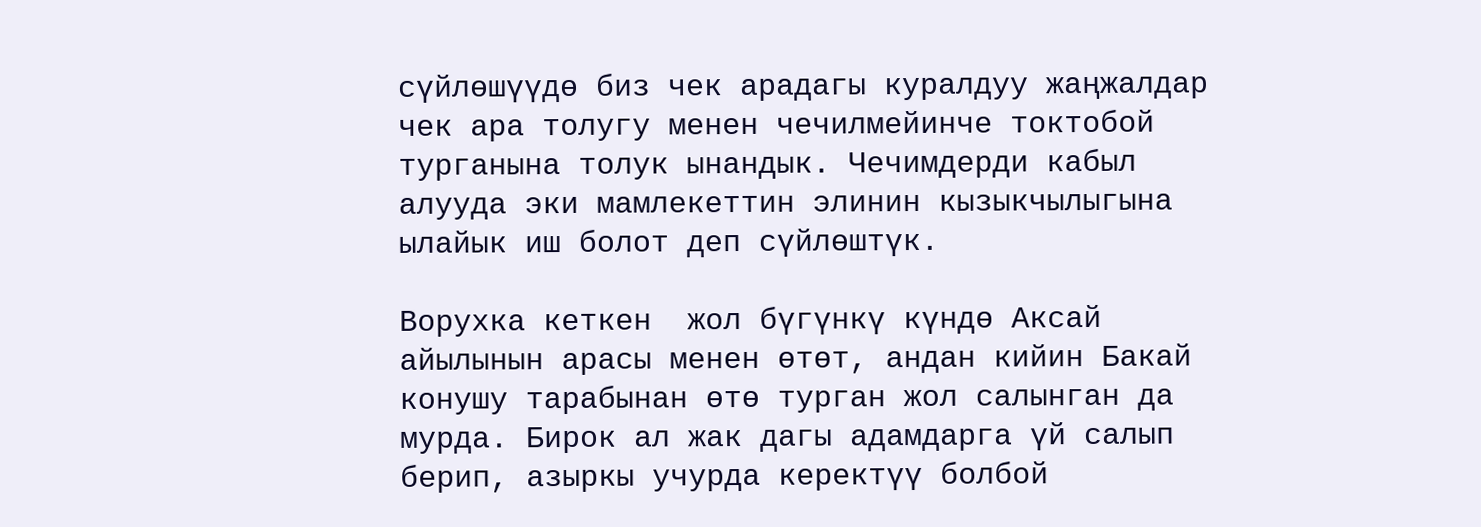сүйлөшүүдө биз чек арадагы куралдуу жаңжалдар чек ара толугу менен чечилмейинче токтобой турганына толук ынандык. Чечимдерди кабыл алууда эки мамлекеттин элинин кызыкчылыгына ылайык иш болот деп сүйлөштүк.

Ворухка кеткен  жол бүгүнкү күндө Аксай айылынын арасы менен өтөт, андан кийин Бакай конушу тарабынан өтө турган жол салынган да мурда. Бирок ал жак дагы адамдарга үй салып берип, азыркы учурда керектүү болбой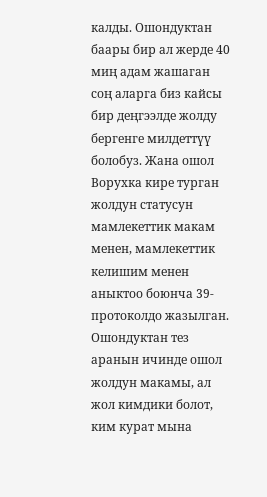калды. Ошондуктан баары бир ал жерде 40 миң адам жашаган соң аларга биз кайсы бир деңгээлде жолду бергенге милдеттүү болобуз. Жана ошол Ворухка кире турган жолдун статусун мамлекеттик макам менен, мамлекеттик келишим менен аныктоо боюнча 39-протоколдо жазылган. Ошондуктан тез аранын ичинде ошол жолдун макамы, ал жол кимдики болот, ким курат мына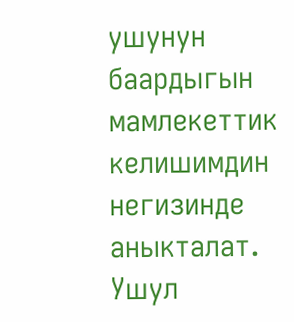ушунун баардыгын мамлекеттик келишимдин негизинде аныкталат. Ушул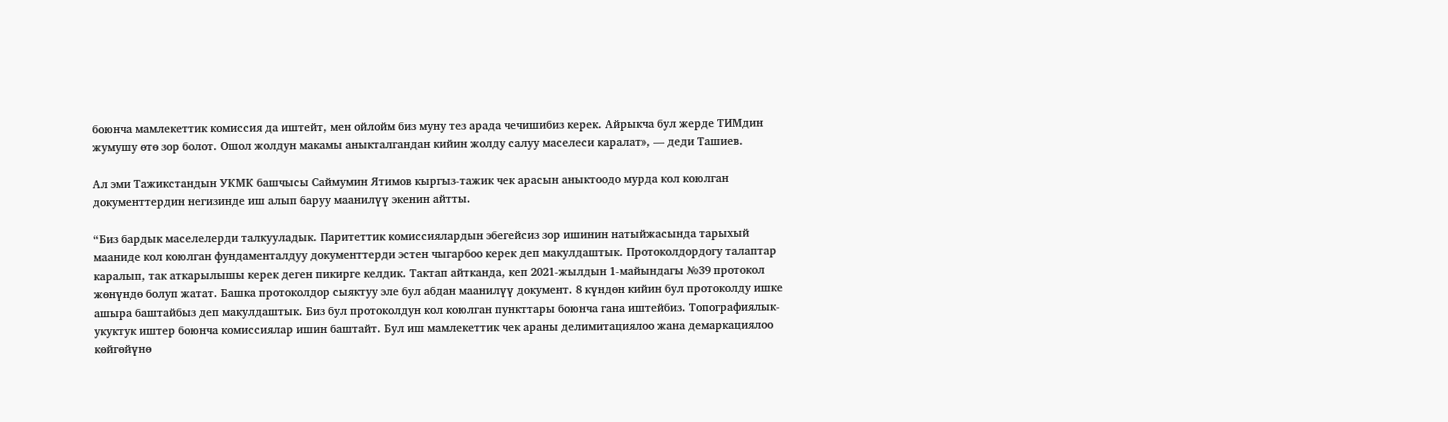боюнча мамлекеттик комиссия да иштейт, мен ойлойм биз муну тез арада чечишибиз керек. Айрыкча бул жерде ТИМдин жумушу өтө зор болот. Ошол жолдун макамы аныкталгандан кийин жолду салуу маселеси каралат», — деди Ташиев.

Ал эми Тажикстандын УКМК башчысы Саймумин Ятимов кыргыз-тажик чек арасын аныктоодо мурда кол коюлган документтердин негизинде иш алып баруу маанилүү экенин айтты.

“Биз бардык маселелерди талкууладык. Паритеттик комиссиялардын эбегейсиз зор ишинин натыйжасында тарыхый мааниде кол коюлган фундаменталдуу документтерди эстен чыгарбоо керек деп макулдаштык. Протоколдордогу талаптар каралып, так аткарылышы керек деген пикирге келдик. Тактап айтканда, кеп 2021-жылдын 1-майындагы №39 протокол жөнүндө болуп жатат. Башка протоколдор сыяктуу эле бул абдан маанилүү документ. 8 күндөн кийин бул протоколду ишке ашыра баштайбыз деп макулдаштык. Биз бул протоколдун кол коюлган пункттары боюнча гана иштейбиз. Топографиялык-укуктук иштер боюнча комиссиялар ишин баштайт. Бул иш мамлекеттик чек араны делимитациялоо жана демаркациялоо көйгөйүнө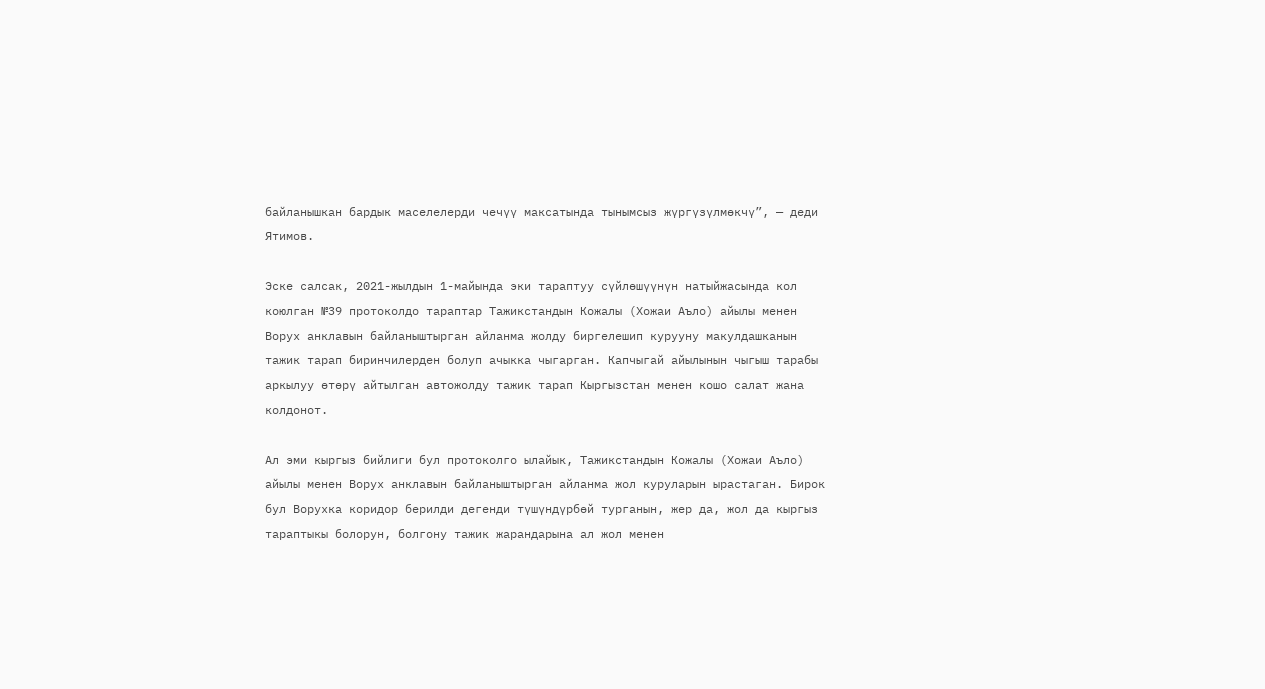байланышкан бардык маселелерди чечүү максатында тынымсыз жүргүзүлмөкчү”, — деди Ятимов.

Эске салсак, 2021-жылдын 1-майында эки тараптуу сүйлөшүүнүн натыйжасында кол коюлган №39 протоколдо тараптар Тажикстандын Кожалы (Хожаи Аъло) айылы менен Ворух анклавын байланыштырган айланма жолду биргелешип курууну макулдашканын тажик тарап биринчилерден болуп ачыкка чыгарган. Капчыгай айылынын чыгыш тарабы аркылуу өтөрү айтылган автожолду тажик тарап Кыргызстан менен кошо салат жана колдонот.

Ал эми кыргыз бийлиги бул протоколго ылайык, Тажикстандын Кожалы (Хожаи Аъло) айылы менен Ворух анклавын байланыштырган айланма жол куруларын ырастаган. Бирок бул Ворухка коридор берилди дегенди түшүндүрбөй турганын, жер да, жол да кыргыз тараптыкы болорун, болгону тажик жарандарына ал жол менен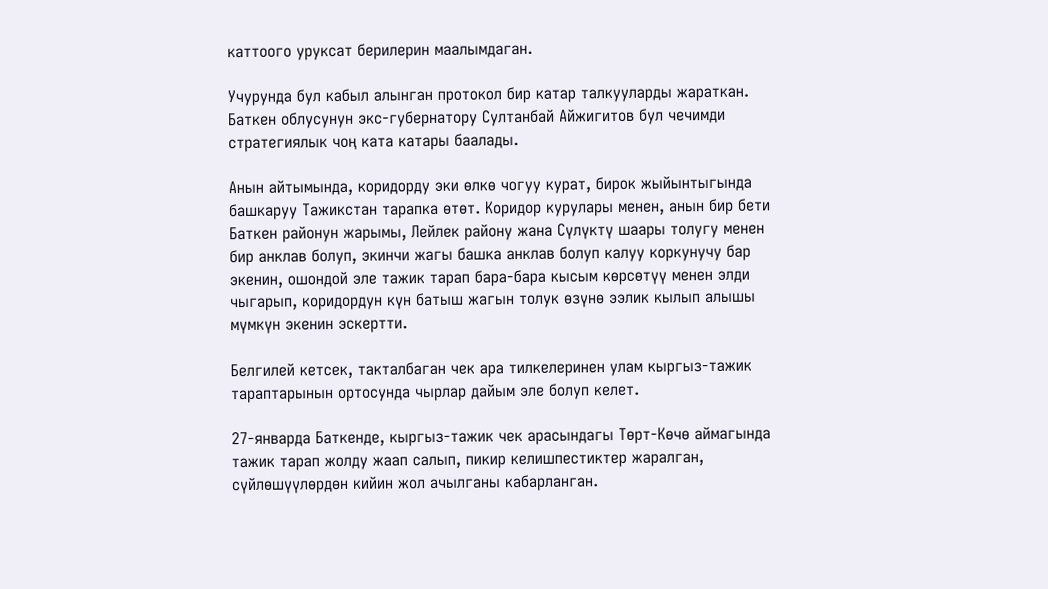каттоого уруксат берилерин маалымдаган.

Учурунда бул кабыл алынган протокол бир катар талкууларды жараткан. Баткен облусунун экс-губернатору Султанбай Айжигитов бул чечимди стратегиялык чоң ката катары баалады.

Анын айтымында, коридорду эки өлкө чогуу курат, бирок жыйынтыгында башкаруу Тажикстан тарапка өтөт. Коридор курулары менен, анын бир бети Баткен районун жарымы, Лейлек району жана Сүлүктү шаары толугу менен бир анклав болуп, экинчи жагы башка анклав болуп калуу коркунучу бар экенин, ошондой эле тажик тарап бара-бара кысым көрсөтүү менен элди чыгарып, коридордун күн батыш жагын толук өзүнө ээлик кылып алышы мүмкүн экенин эскертти.

Белгилей кетсек, такталбаган чек ара тилкелеринен улам кыргыз-тажик тараптарынын ортосунда чырлар дайым эле болуп келет.

27-январда Баткенде, кыргыз-тажик чек арасындагы Төрт-Көчө аймагында тажик тарап жолду жаап салып, пикир келишпестиктер жаралган, сүйлөшүүлөрдөн кийин жол ачылганы кабарланган.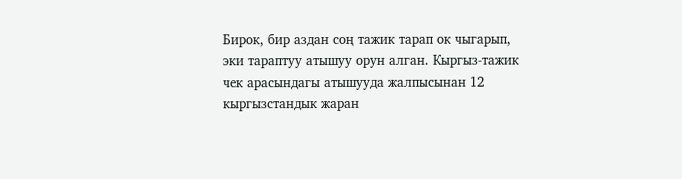Бирок, бир аздан соң тажик тарап ок чыгарып, эки тараптуу атышуу орун алган. Кыргыз-тажик чек арасындагы атышууда жалпысынан 12 кыргызстандык жаран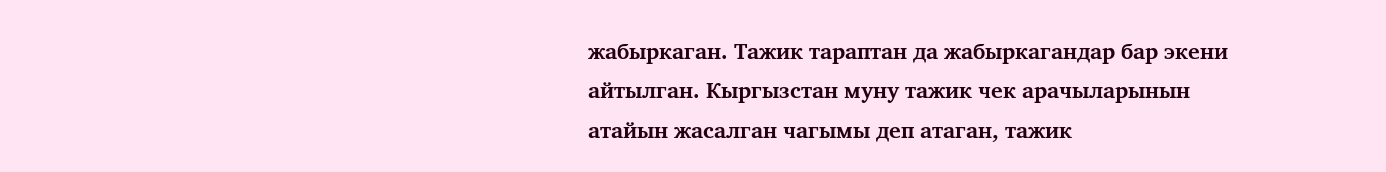жабыркаган. Тажик тараптан да жабыркагандар бар экени айтылган. Кыргызстан муну тажик чек арачыларынын атайын жасалган чагымы деп атаган, тажик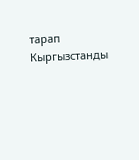тарап Кыргызстанды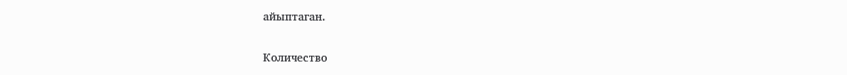айыптаган.

Количество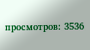просмотров: 3536